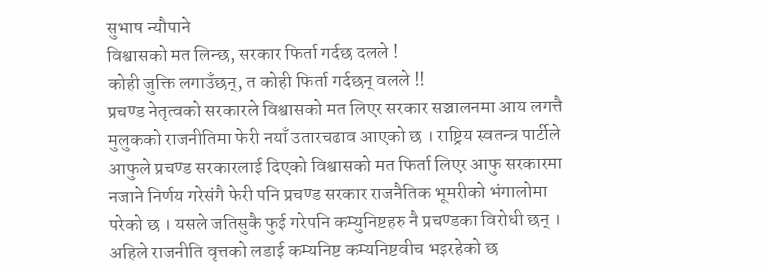सुभाष न्यौपाने
विश्वासको मत लिन्छ, सरकार फिर्ता गर्दछ दलले !
कोही जुक्ति लगाउँछन्, त कोही फिर्ता गर्दछन् वलले !!
प्रचण्ड नेतृत्वको सरकारले विश्वासको मत लिएर सरकार सञ्चालनमा आय लगत्तै मुलुकको राजनीतिमा फेरी नयाँ उतारचढाव आएको छ । राष्ट्रिय स्वतन्त्र पार्टीले आफुले प्रचण्ड सरकारलाई दिएको विश्वासको मत फिर्ता लिएर आफु सरकारमा नजाने निर्णय गरेसंगै फेरी पनि प्रचण्ड सरकार राजनैतिक भूमरीको भंगालोमा परेको छ । यसले जतिसुकै फुई गरेपनि कम्युनिष्टहरु नै प्रचण्डका विरोधी छन् ।
अहिले राजनीति वृत्तको लडाई कम्यनिष्ट कम्यनिष्टवीच भइरहेको छ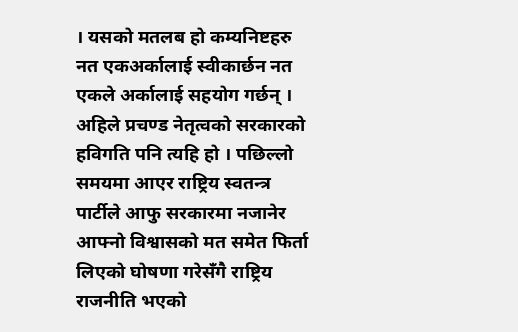। यसको मतलब हो कम्यनिष्टहरु नत एकअर्कालाई स्वीकार्छन नत एकले अर्कालाई सहयोग गर्छन् । अहिले प्रचण्ड नेतृत्वको सरकारको हविगति पनि त्यहि हो । पछिल्लो समयमा आएर राष्ट्रिय स्वतन्त्र पार्टीले आफु सरकारमा नजानेर आफ्नो विश्वासको मत समेत फिर्ता लिएको घोषणा गरेसँगै राष्ट्रिय राजनीति भएको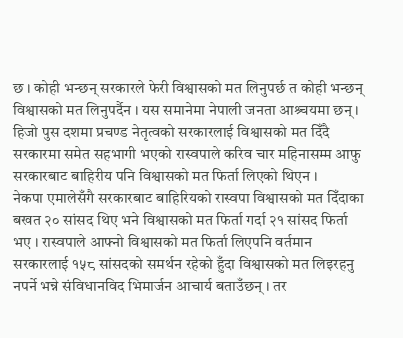छ । कोही भन्छन् सरकारले फेरी विश्वासको मत लिनुपर्छ त कोही भन्छन् विश्वासको मत लिनुपर्दैन । यस समानेमा नेपाली जनता आश्र्चयमा छन् । हिजो पुस दशमा प्रचण्ड नेतृत्वको सरकारलाई विश्वासको मत दिँदै सरकारमा समेत सहभागी भएको रास्वपाले करिव चार महिनासम्म आफु सरकारबाट बाहिरीय पनि विश्वासको मत फिर्ता लिएको थिएन ।
नेकपा एमालेसँगै सरकारबाट बाहिरियको रास्वपा विश्वासको मत दिँदाका बखत २० सांसद थिए भने विश्वासको मत फिर्ता गर्दा २१ सांसद फिर्ता भए । रास्वपाले आफ्नो विश्वासको मत फिर्ता लिएपनि वर्तमान सरकारलाई १५८ सांसदको समर्थन रहेको हुँदा विश्वासको मत लिइरहनु नपर्ने भन्ने संविधानविद भिमार्जन आचार्य बताउँछन् । तर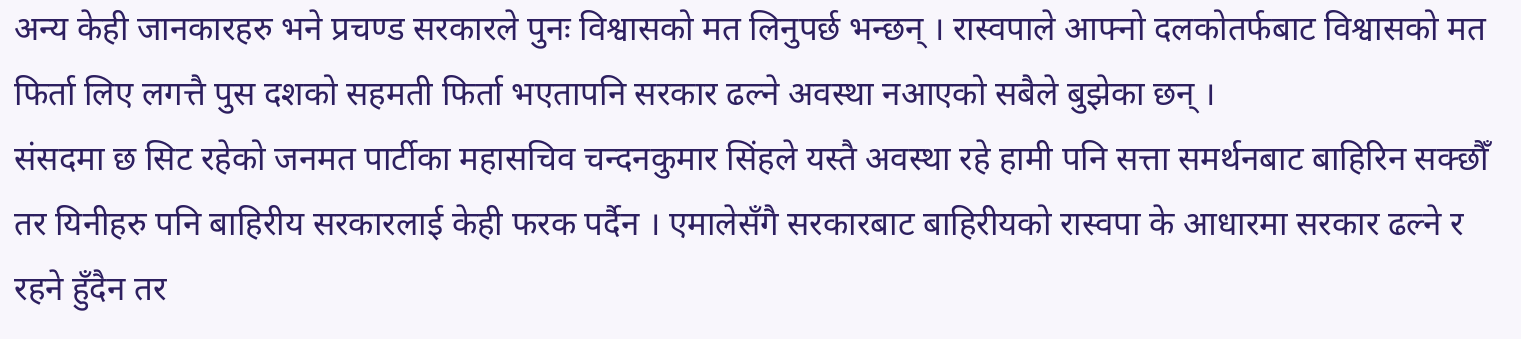अन्य केही जानकारहरु भने प्रचण्ड सरकारले पुनः विश्वासको मत लिनुपर्छ भन्छन् । रास्वपाले आफ्नो दलकोतर्फबाट विश्वासको मत फिर्ता लिए लगत्तै पुस दशको सहमती फिर्ता भएतापनि सरकार ढल्ने अवस्था नआएको सबैले बुझेका छन् ।
संसदमा छ सिट रहेको जनमत पार्टीका महासचिव चन्दनकुमार सिंहले यस्तै अवस्था रहे हामी पनि सत्ता समर्थनबाट बाहिरिन सक्छौँ तर यिनीहरु पनि बाहिरीय सरकारलाई केही फरक पर्दैन । एमालेसँगै सरकारबाट बाहिरीयको रास्वपा के आधारमा सरकार ढल्ने र रहने हुँदैन तर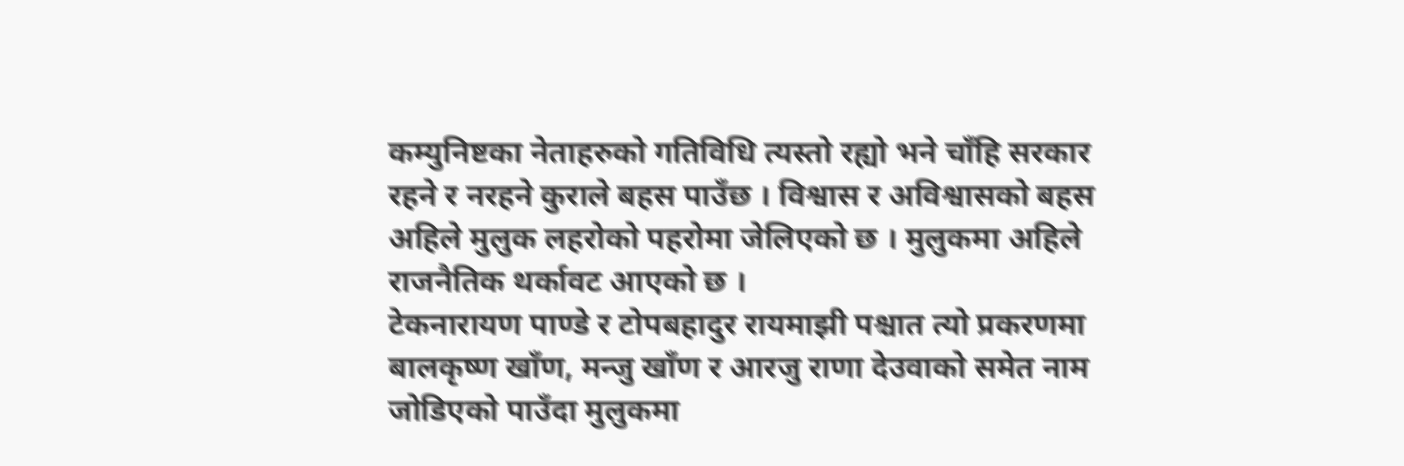कम्युनिष्टका नेताहरुको गतिविधि त्यस्तो रह्यो भने चाँहि सरकार रहने र नरहने कुराले बहस पाउँछ । विश्वास र अविश्वासको बहस अहिले मुलुक लहरोको पहरोमा जेलिएको छ । मुलुकमा अहिले राजनैतिक थर्कावट आएको छ ।
टेकनारायण पाण्डे र टोपबहादुर रायमाझी पश्चात त्यो प्रकरणमा बालकृष्ण खाँण, मन्जु खाँण र आरजु राणा देउवाको समेत नाम जोडिएको पाउँदा मुलुकमा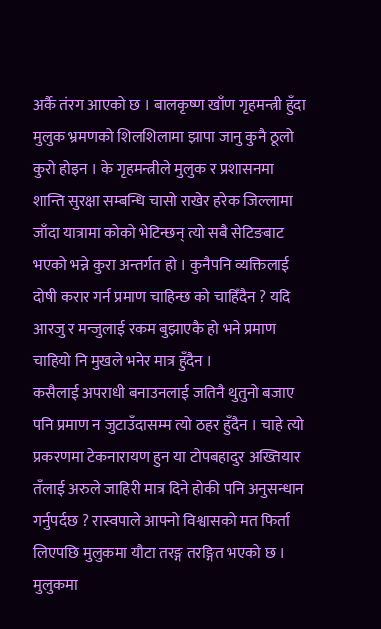अर्कै तंरग आएको छ । बालकृष्ण खाँण गृहमन्त्री हुँदा मुलुक भ्रमणको शिलशिलामा झापा जानु कुनै ठूलो कुरो होइन । के गृहमन्त्रीले मुलुक र प्रशासनमा शान्ति सुरक्षा सम्बन्धि चासो राखेर हरेक जिल्लामा जाँदा यात्रामा कोको भेटिन्छन् त्यो सबै सेटिङबाट भएको भन्ने कुरा अन्तर्गत हो । कुनैपनि व्यक्तिलाई दोषी करार गर्न प्रमाण चाहिन्छ को चाहिँदैन ? यदि आरजु र मन्जुलाई रकम बुझाएकै हो भने प्रमाण चाहियो नि मुखले भनेर मात्र हुँदैन ।
कसैलाई अपराधी बनाउनलाई जतिनै थुतुनो बजाए पनि प्रमाण न जुटाउँदासम्म त्यो ठहर हुँदैन । चाहे त्यो प्रकरणमा टेकनारायण हुन या टोपबहादुर अख्तियार तँलाई अरुले जाहिरी मात्र दिने होकी पनि अनुसन्धान गर्नुपर्दछ ? रास्वपाले आफ्नो विश्वासको मत फिर्ता लिएपछि मुलुकमा यौटा तरङ्ग तरङ्गित भएको छ । मुलुकमा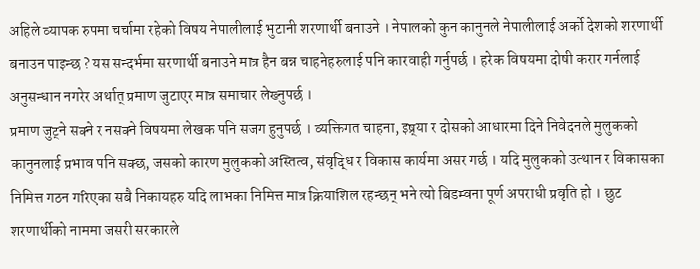अहिले व्यापक रुपमा चर्चामा रहेको विषय नेपालीलाई भुटानी शरणार्थी बनाउने । नेपालको कुन कानुनले नेपालीलाई अर्को देशको शरणार्थी बनाउन पाइन्छ ? यस सन्दर्भमा सरणार्थी बनाउने मात्र हैन बन्न चाहनेहरुलाई पनि कारवाही गर्नुपर्छ । हरेक विषयमा दोषी करार गर्नलाई अनुसन्धान नगरेर अर्थात् प्रमाण जुटाएर मात्र समाचार लेख्नुपर्छ ।
प्रमाण जुट्ने सक्ने र नसक्ने विषयमा लेखक पनि सजग हुनुपर्छ । व्यक्तिगत चाहना, इष्र्या र दोसको आधारमा दिने निवेदनले मुलुकको कानुनलाई प्रभाव पनि सक्छ, जसको कारण मुलुकको अस्तित्व, संवृद्धि र विकास कार्यमा असर गर्छ । यदि मुलुकको उत्थान र विकासका निमित्त गठन गरिएका सबै निकायहरु यदि लाभका निमित्त मात्र क्रियाशिल रहन्छन् भने त्यो बिडम्वना पूर्ण अपराधी प्रवृति हो । छुट शरणार्थीको नाममा जसरी सरकारले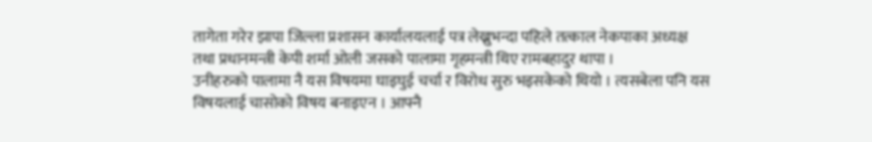तागेता गरेर झापा जिल्ला प्रशासन कार्यालयलाई पत्र लेख्नुभन्दा पहिले तत्काल नेकपाका अध्यक्ष तथा प्रधानमन्त्री केपी शर्मा ओली जसको पालामा गृहमन्त्री थिए रामबहादुर थापा ।
उनीहरुको पालामा नै यस विषयमा घाइघुई चर्चा र विरोध सुरु भइसकेको थियो । त्यसबेला पनि यस विषयलाई चासोको विषय बनाइएन । आफ्नै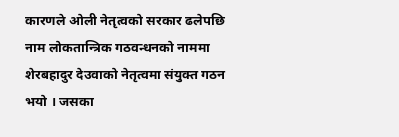कारणले ओली नेतृत्वको सरकार ढलेपछि नाम लोकतान्त्रिक गठवन्धनको नाममा शेरबहादुर देउवाको नेतृत्वमा संयुक्त गठन भयो । जसका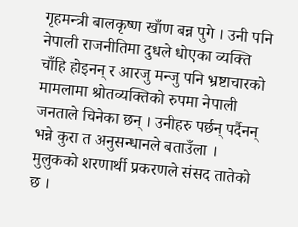गृहमन्त्री बालकृष्ण खाँण बन्न पुगे । उनी पनि नेपाली राजनीतिमा दुधले धोएका व्यक्ति चाँहि होइनन् र आरजु मन्जु पनि भ्रष्टाचारको मामलामा श्रोतव्यक्तिको रुपमा नेपाली जनताले चिनेका छन् । उनीहरु पर्छन् पर्दैनन् भन्ने कुरा त अनुसन्धानले बताउँला । मुलुकको शरणार्थी प्रकरणले संसद तातेको छ ।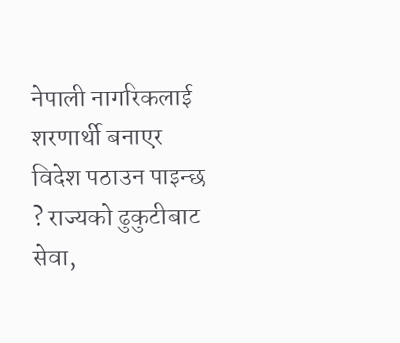नेपाली नागरिकलाई शरणार्थी बनाएर विदेश पठाउन पाइन्छ ? राज्यको ढुकुटीबाट सेवा,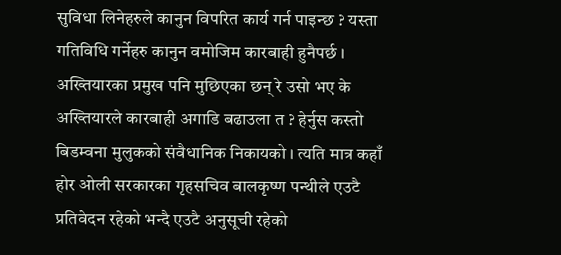सुविधा लिनेहरुले कानुन विपरित कार्य गर्न पाइन्छ ? यस्ता गतिविधि गर्नेहरु कानुन वमोजिम कारबाही हुनैपर्छ । अख्तियारका प्रमुख पनि मुछिएका छन् रे उसो भए के अख्तियारले कारबाही अगाडि बढाउला त ? हेर्नुस कस्तो बिडम्वना मुलुकको संवैधानिक निकायको । त्यति मात्र कहाँ होर ओली सरकारका गृहसचिव बालकृष्ण पन्थीले एउटै प्रतिवेदन रहेको भन्दै एउटै अनुसूची रहेको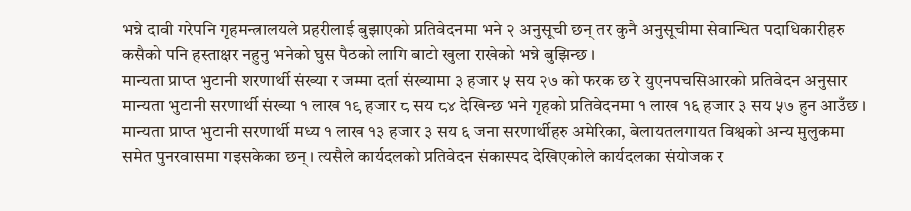भन्ने दावी गरेपनि गृहमन्त्रालयले प्रहरीलाई बुझाएको प्रतिवेदनमा भने २ अनुसूची छन् तर कुनै अनुसूचीमा सेवान्धित पदाधिकारीहरु कसैको पनि हस्ताक्षर नहुनु भनेको घुस पैठको लागि बाटो खुला राखेको भन्ने बुझिन्छ ।
मान्यता प्राप्त भुटानी शरणार्थी संख्या र जम्मा दर्ता संख्यामा ३ हजार ५ सय २७ को फरक छ रे युएनपचसिआरको प्रतिवेदन अनुसार मान्यता भुटानी सरणार्थी संख्या १ लाख १९ हजार ८ सय ८४ देखिन्छ भने गृहको प्रतिवेदनमा १ लाख १६ हजार ३ सय ५७ हुन आउँछ । मान्यता प्राप्त भुटानी सरणार्थी मध्य १ लाख १३ हजार ३ सय ६ जना सरणार्थीहरु अमेरिका, बेलायतलगायत विश्वको अन्य मुलुकमा समेत पुनरवासमा गइसकेका छन् । त्यसैले कार्यदलको प्रतिवेदन संकास्पद देखिएकोले कार्यदलका संयोजक र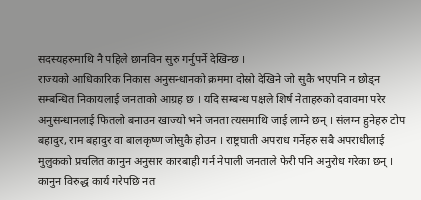सदस्यहरुमाथि नै पहिले छानविन सुरु गर्नुपर्ने देखिन्छ ।
राज्यको आधिकारिक निकास अनुसन्धानको क्रममा दोस्रो देखिने जो सुकै भएपनि न छोड्न सम्बन्धित निकायलाई जनताको आग्रह छ । यदि सम्बन्ध पक्षले शिर्ष नेताहरुको दवावमा परेर अनुसन्धानलाई फितलो बनाउन खाज्यो भने जनता त्यसमाथि जाई लाग्ने छन् । संलग्न हुनेहरु टोप बहादुर, राम बहादुर वा बालकृष्ण जोसुकै होउन । राष्ट्रघाती अपराध गर्नेहरु सबै अपराधीलाई मुलुकको प्रचलित कानुन अनुसार कारबाही गर्न नेपाली जनताले फेरी पनि अनुरोध गरेका छन् ।
कानुन विरुद्ध कार्य गरेपछि नत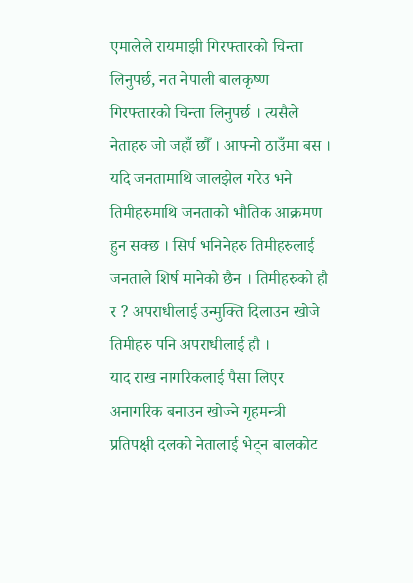एमालेले रायमाझी गिरफ्तारको चिन्ता लिनुपर्छ, नत नेपाली बालकृष्ण गिरफ्तारको चिन्ता लिनुपर्छ । त्यसैले नेताहरु जो जहाँ छौँ । आफ्नो ठाउँमा बस । यदि जनतामाथि जालझेल गरेउ भने तिमीहरुमाथि जनताको भौतिक आक्रमण हुन सक्छ । सिर्प भनिनेहरु तिमीहरुलाई जनताले शिर्ष मानेको छैन । तिमीहरुको हौ र ? अपराधीलाई उन्मुक्ति दिलाउन खोजे तिमीहरु पनि अपराधीलाई हौ ।
याद राख नागरिकलाई पैसा लिएर अनागरिक बनाउन खोज्ने गृहमन्त्री प्रतिपक्षी दलको नेतालाई भेट्न बालकोट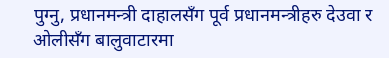पुग्नु, प्रधानमन्त्री दाहालसँग पूर्व प्रधानमन्त्रीहरु देउवा र ओलीसँग बालुवाटारमा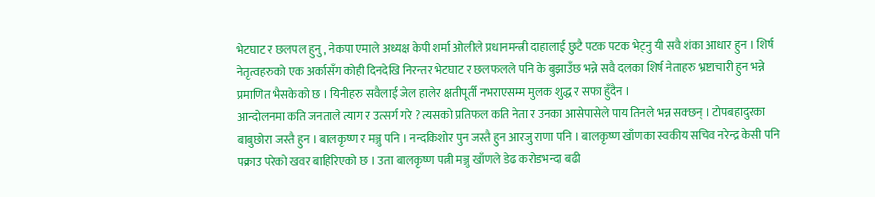भेटघाट र छलपल हुनु , नेकपा एमाले अध्यक्ष केपी शर्मा ओलीले प्रधानमन्त्री दाहालाई छुटै पटक पटक भेट्नु यी सवै शंका आधार हुन । शिर्ष नेतृत्वहरुको एक अर्कासँग कोही दिनदेखि निरन्तर भेटघाट र छलफलले पनि के बुझाउँछ भन्ने सवै दलका शिर्ष नेताहरु भ्रष्टाचारी हुन भन्ने प्रमाणित भैसकेको छ । यिनीहरु सवैलाई जेल हालेर क्षतीपूर्ती नभराएसम्म मुलक शुद्ध र सफा हुँदैन ।
आन्दोलनमा कति जनताले त्याग र उत्सर्ग गरे ? त्यसको प्रतिफल कति नेता र उनका आसेपासेले पाय तिनले भन्न सक्छन् । टोपबहादुरका बाबुछोरा जस्तै हुन । बालकृष्ण र मञ्जु पनि । नन्दकिशोर पुन जस्तै हुन आरजु राणा पनि । बालकृष्ण खाँणका स्वकीय सचिव नरेन्द्र केसी पनि पक्राउ परेको खवर बाहिरिएको छ । उता बालकृष्ण पत्नी मञ्जु खाँणले डेढ करोडभन्दा बढी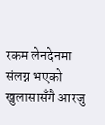रकम लेनदेनमा संलग्न भएको खुलासासँगै आरजु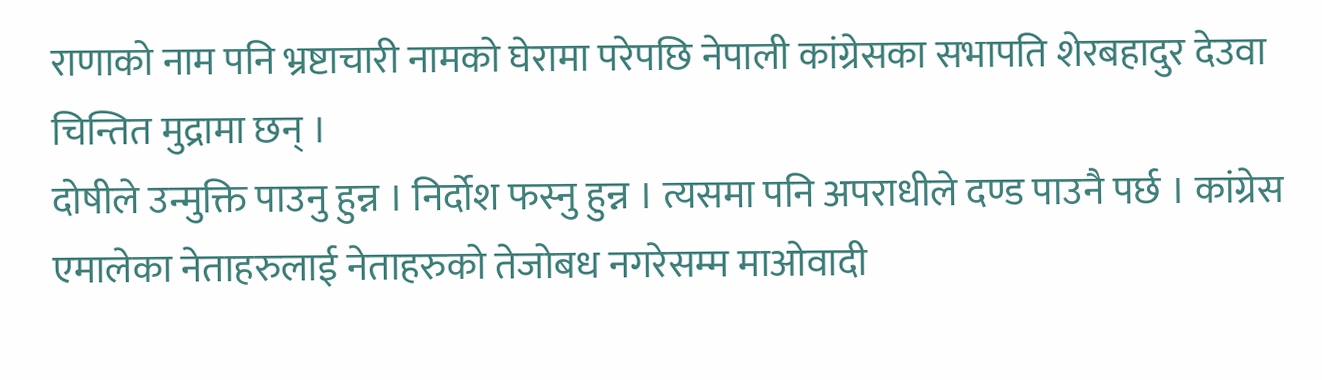राणाको नाम पनि भ्रष्टाचारी नामको घेरामा परेपछि नेपाली कांग्रेसका सभापति शेरबहादुर देउवा चिन्तित मुद्रामा छन् ।
दोषीले उन्मुक्ति पाउनु हुन्न । निर्दोश फस्नु हुन्न । त्यसमा पनि अपराधीले दण्ड पाउनै पर्छ । कांग्रेस एमालेका नेताहरुलाई नेताहरुको तेजोबध नगरेसम्म माओवादी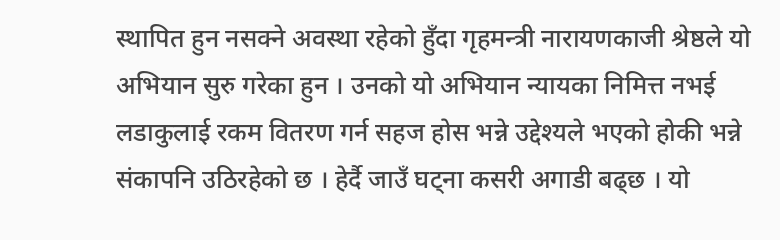स्थापित हुन नसक्ने अवस्था रहेको हुँदा गृहमन्त्री नारायणकाजी श्रेष्ठले यो अभियान सुरु गरेका हुन । उनको यो अभियान न्यायका निमित्त नभई लडाकुलाई रकम वितरण गर्न सहज होस भन्ने उद्देश्यले भएको होकी भन्ने संकापनि उठिरहेको छ । हेर्दै जाउँ घट्ना कसरी अगाडी बढ्छ । यो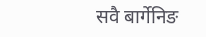सवै बार्गेनिङ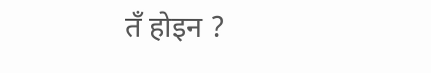तँ होइन ?